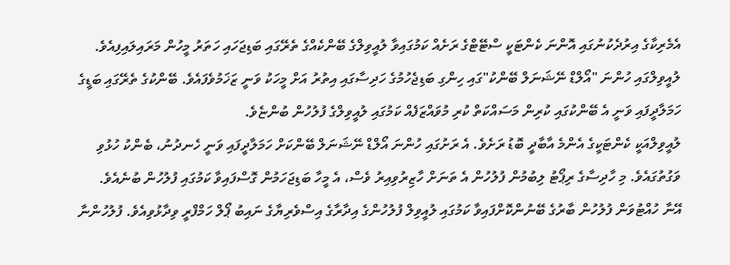އެމެރިކާގެ އިރުދެކުނުގައި އޮންނަ ކެންޓަކީ ސްޓޭޓްގެ ރަށެއް ކަމުގައިވާ ލުއީވިލްގެ ބޭންކެއްގެ ތެރޭގައި ބަޑިޖަހައި ހަތަރު މީހުން މަރައިލައިފިއެވެ. ލުއީވިލްގައި ހުންނަ "އޯލްޑް ނޭޝަނަލް ބޭންކު"ގައި ހިންގި ބަޑިޖެހުމުގެ ހަދިސާގައި އިތުރު އަށް މީހަކު ވަނީ ޒަޚަމުވެފައެވެ. ބޭންކުގެ ތެރޭގައި ބަޑީގެ ހަމަލާދީފައި ވަނީ އެ ބޭންކުގައި ކުރިން މަސައްކަތް ކުރި މުވައްޒަފެއް ކަމުގައި ލުއީވިލްގެ ފުލުހުން ބުންޏެވެ.
ލުއީވިލްއަކީ ކެންޓަކީގެ އެންމެ އާބާދީ ބޮޑު ރަށެވެ. އެ ރަށުގައި ހުންނަ އޯލްޑް ނޭޝަނަލް ބޭންކަށް ހަމަލާދީފައި ވަނީ ހެނދުނު، ބެންކު ހުޅުވި ވަގުތުގައެވެ. މި ހާދިސާގެ ރިޕޯޓު ލިބުމުން ފުލުހުން އެ ތަނަށް ހާޒިރުވިއިރު ވެސް، އެ މީހާ ބަޑިޖަހަމުން ގޮސްފައިވާ ކަމުގައި ފުލުހުން ބުނެއެވެ.
އޭނާ ހުއްޓުވަން ފުލުހުން ބާރުގެ ބޭނުންކޮށްފައިވާ ކަމުގައި ލުއީވިލް ފުލުހުންގެ އިދާރާގެ އިސްވެރިޔާގެ ނައިބު ޕޯލް ހަމްފްރީ ވިދާޅުވިއެވެ. ފުލުހުންނާ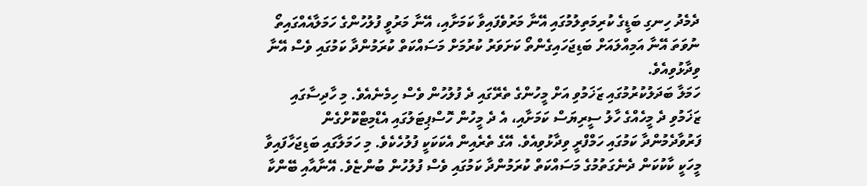ދެމެދު ހިނގި ބަޑީގެ ކުރިމަތިލުމުގައި އޭނާ މަރުވެފައިވާ ކަމަށާއި، އޭނާ މަރުވީ ފުލުހުންގެ ހަމަލާއެއްގައިތޯ ނުވަތަ އޭނާ އަމިއްލައަށް ބަޑިޖަހައިގެންތޯ ކަށަވަރު ކުރުމަށް މަސައްކަތް ކުރަމުންދާ ކަމުގައި ވެސް އޭނާ ވިދާޅުވިއެވެ.
ހަމަލާ ބަދަލުކުރުމުގައި ޒަޚަމުވި އަށް މީހުންގެ ތެރޭގައި ދެ ފުލުހުން ވެސް ހިމެނެއެވެ. މި ހާދިސާގައި ޒަޚަމުވި ދެ މީހެއްގެ ހާލު ސީރިޔަސް ކަމަށާއި، އެ ދެ މީހުން ހޮސްޕިޓަލުގައި އެޑްމިޓްކޮށްގެން ފަރުވާދެމުންދާ ކަމުގައި ހަމްފްރީ ވިދާޅުވިއެވެ. އޭގެ ތެރެއިން އެކަކަކީ ފުލުހެކެވެ. މި ހަމަލާގައި ބަޑިޖަހާފައިވާ މީހަކީ ކާކުކަން ދެނެގަތުމުގެ މަސައްކަތް ކުރަމުންދާ ކަމުގައި ވެސް ފުލުހުން ބުންޏެވެ. އޭނާއާއި ބޭންކާ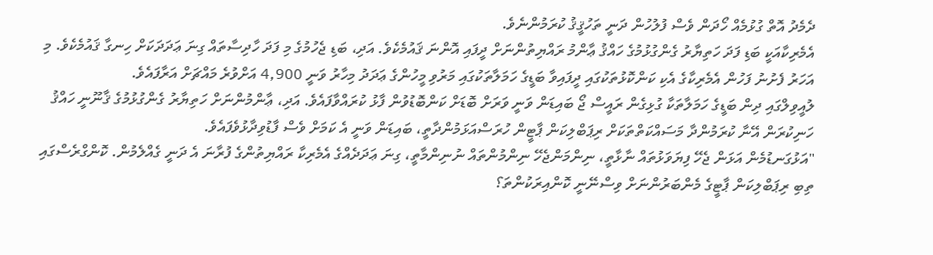ދެމެދު އޮތް ގުޅުމެއް ހޯދަން ވެސް ފުލުހުން ދަނީ ތަހުޤީޤު ކުރަމުންނެވެ.
އެމެރިކާއަކީ ބަޑި ފަދަ ހަތިޔާރު ގެންގުޅުމުގެ ހައްޤު ޢާންމު ރައްޔިތުންނަށް ދީފައި އޮންނަ ޤައުމެކެވެ. އަދި، ބަޑި ޖެހުމުގެ މި ފަދަ ހާދިސާތައް ގިނަ ޢަދަދަކަށް ހިނގާ ޤައުމެކެވެ. މި އަހަރު ފެށުނު ފަހުން އެމެރިކާގެ އެކި ކަންކޮޅުތަކުގައި ދީފައިވާ ބަޑީގެ ހަމަލާތަކުގައި މަރުވި މީހުންގެ ޢަދަދު މިހާރު ވަނީ 4,900 އަށްވުރެ މައްޗަށް އަރާފައެވެ.
ލުއީވިލްގައި ދިން ބަޑީގެ ހަމަލާތަކާ ގުޅިގެން ރައީސް ޖޯ ބައިޑަން ވަނީ ވަރަށް ބޮޑަށް ކަންބޮޑުވުން ފާޅު ކުރައްވާފައެވެ. އަދި، ޢާންމުންނަށް ހަތިޔާރު ގެންގުޅުމުގެ ޤާނޫނީ ހައްޤު ހަނިކުރަން އޭނާ ކުރަމުންދާ މަސައްކަތްތަކަށް ރިޕަބްލިކަން ޕާޓީން ހުރަސްއަޅަމުންދާތީ، ބައިޑަން ވަނީ އެ ކަމަށް ވެސް ފާޑުވިދާޅުވެފައެވެ.
"އަޅުގަނޑުމެން އަޅަން ޖެހޭ ފިޔަވަޅުތައް ނާޅާތީ، ނިންމަންޖެހޭ ނިންމުންތައް ނުނިންމާތީ، ގިނަ ޢަދަދެއްގެ އެމެރިކާ ރައްޔިތުންގެ ފުރާނަ އެ ދަނީ ގެއްލެމުން. ކޮންގްރެސްގައި ތިބި ރިޕަބްލިކަން ޕާޓީގެ މެންބަރުންނަށް ވިސްނޭނީ ކޮންއިރަކުންތަ؟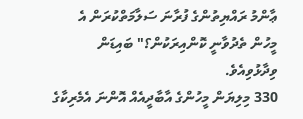ޢާންމު ރައްޔިތުންގެ ފުރާނަ ސަލާމަތްކުރަން އެ މީހުން ތެދުވާނީ ކޮންއިރަކުން؟" ބައިޑަން ވިދާޅުވިއެވެ.
330 މިލިޔަން މީހުންގެ އާބާދީއެއް އޮންނަ އެމެރިކާގެ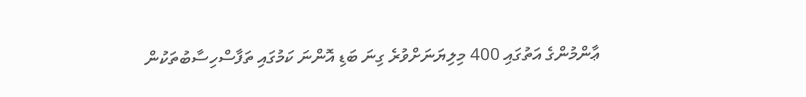ޢާންމުންގެ އަތުގައި 400 މިލިޔަނަށްވުރެ ގިނަ ބަޑި އޮންނަ ކަމުގައި ތަފާސްހިސާބުތަކުން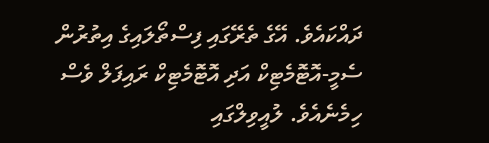ދައްކައެވެ. އޭގެ ތެރޭގައި ފިސްތޯލައިގެ އިތުރުން ސެމީ-އޮޓޮމެޓިކް އަދި އޮޓޮމެޓިކް ރައިފަލް ވެސް ހިމެނެއެވެ. ލުއީވިލްގައި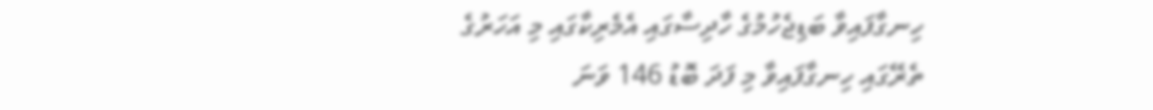ހިނގާފައިވާ ބަޑިޖެހުމުގެ ހާދިސާގައި އެމެރިކާގައި މި އަހަރުގެ ތެރޭގައި ހިނގާފައިވާ މި ފަދަ ބޮޑު 146 ވަނަ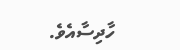ހާދިސާއެވެ.